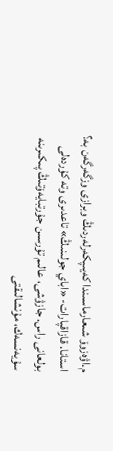م.اۋەزوۆ شىعارماسىندا كەيىپكەرلەردىڭ وبرازى وزگەرگەن بە؟
استانا. قازاقپارات- «اباي جولىنىڭ» تاعدىرى وتە كۇردەلى بولعانى راس. جازۋشى، عالىم تۇرسىن جۇرتبايەۆتىڭ پىكىرىنە سۇيەنسەك، مۇنشالىقتى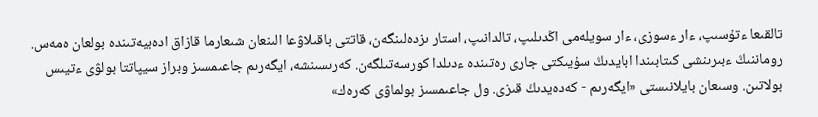تالقىعا ءتۇسىپ، ءار ءسوزى، ءار سويلەمى اڭدىلىپ، تالدانىپ، استار ىزدەلىنگەن، قاتتى باقىلاۋعا الىنعان شىعارما قازاق ادەبيەتىندە بولعان ەمەس.
روماننىڭ ءبىرىنشى كىتابىندا ابايدىڭ سۇيىكتى جارى رەتىندە ءدىلدا كورسەتىلگەن. كەرىسىنشە، ايگەرىم جاعىمسىز وبراز سيپاتتا بولۋى ءتيىس بولاتىن. وسىعان بايلانىستى «ايگەرىم - كەدەيدىڭ قىزى. ول جاعىمسىز بولماۋى كەرەك»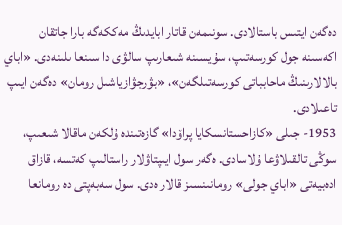دەگەن ايتىس باستالادى. سونىمەن قاتار ابايدىڭ مەككەگە بارا جاتقان اكەسىنە جول كورسەتىپ، سۇيسىنە شىعارىپ سالۋى دا سىنعا ىلىنەدى. «اباي بالالارىنىڭ ماحابباتى كورسەتىلگەن»، «بۋرجۋازياشىل رومان» دەگەن ايىپ تاعىلادى.
1953- جىلى «كازاحستانسكايا پراۆدا» گازەتىندە ۇلكەن ماقالا شىعىپ، سوڭى تالقىلاۋعا ۇلاسادى. ەگەر سول ايىپتاۋلار راستالىپ كەتسە، قازاق ادەبيەتى «اباي جولى» رومانىنسىز قالار ەدى. سول سەبەپتى دە رومانعا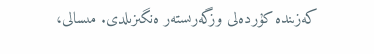كەزىندە كۇردەلى وزگەرىستەر ەنگىزىلدى. مىسالى،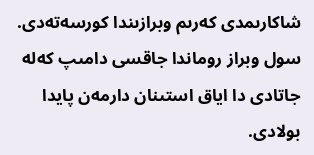شاكارىمدى كەرىم وبرازىندا كورسەتەدى. سول وبراز روماندا جاقسى دامىپ كەلە جاتادى دا اياق استىنان دارمەن پايدا بولادى.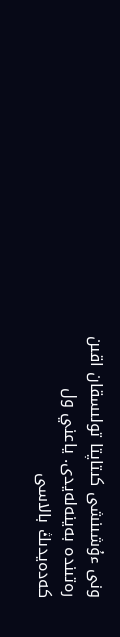ونى ءۇشىنشى كىتاپتا تولىسقان اقىن رەتىندە بەينەلەيدى. ياعني ول كەدەيدىڭ بالاسى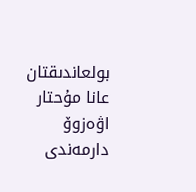بولعاندىقتان عانا مۇحتار اۋەزوۆ دارمەندى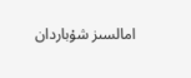امالسىز شۇباردان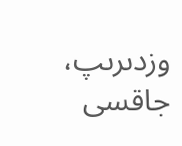وزدىرىپ، جاقسى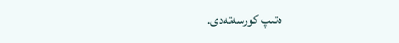ەتىپ كورسەتەدى.